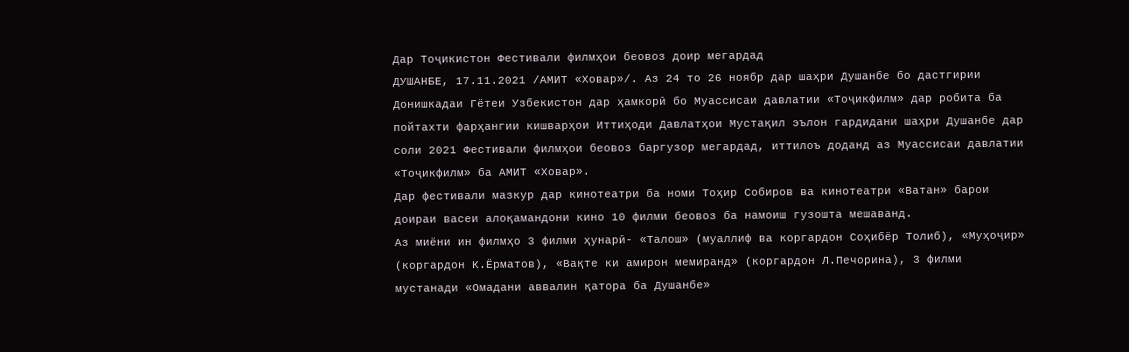Дар Тоҷикистон Фестивали филмҳои беовоз доир мегардад
ДУШАНБЕ, 17.11.2021 /АМИТ «Ховар»/. Аз 24 то 26 ноябр дар шаҳри Душанбе бо дастгирии Донишкадаи Гётеи Узбекистон дар ҳамкорӣ бо Муассисаи давлатии «Тоҷикфилм» дар робита ба пойтахти фарҳангии кишварҳои Иттиҳоди Давлатҳои Мустақил эълон гардидани шаҳри Душанбе дар соли 2021 Фестивали филмҳои беовоз баргузор мегардад, иттилоъ доданд аз Муассисаи давлатии «Тоҷикфилм» ба АМИТ «Ховар».
Дар фестивали мазкур дар кинотеатри ба номи Тоҳир Собиров ва кинотеатри «Ватан» барои доираи васеи алоқамандони кино 10 филми беовоз ба намоиш гузошта мешаванд.
Аз миёни ин филмҳо 3 филми ҳунарӣ- «Талош» (муаллиф ва коргардон Соҳибёр Толиб), «Муҳоҷир» (коргардон К.Ёрматов), «Вақте ки амирон мемиранд» (коргардон Л.Печорина), 3 филми мустанади «Омадани аввалин қатора ба Душанбе»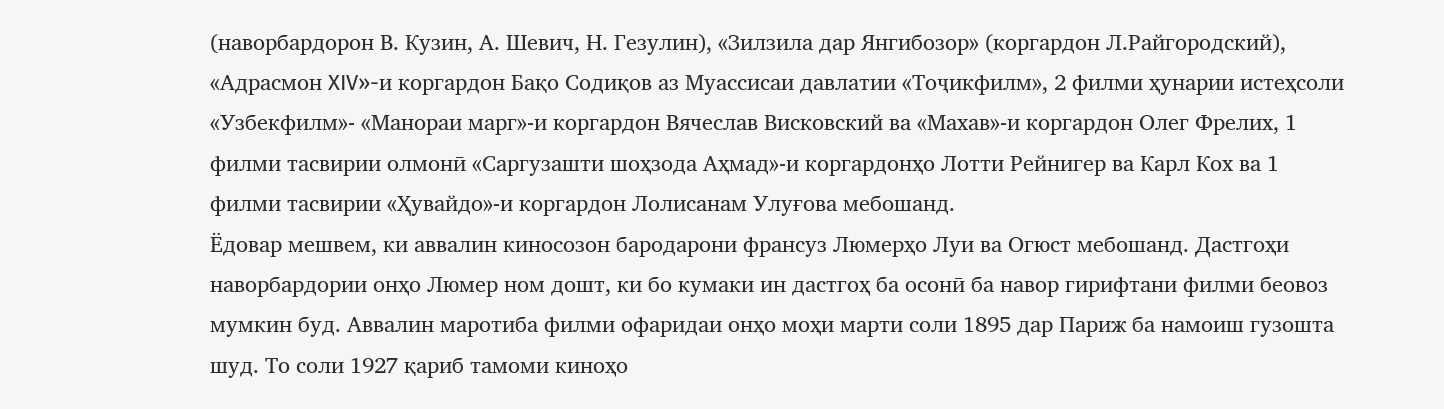(наворбардорон В. Кузин, А. Шевич, Н. Гезулин), «Зилзила дар Янгибозор» (коргардон Л.Райгородский), «Адрасмон XIV»-и коргардон Бақо Содиқов аз Муассисаи давлатии «Тоҷикфилм», 2 филми ҳунарии истеҳсоли «Узбекфилм»- «Манораи марг»-и коргардон Вячеслав Висковский ва «Махав»-и коргардон Олег Фрелих, 1 филми тасвирии олмонӣ «Саргузашти шоҳзода Аҳмад»-и коргардонҳо Лотти Рейнигер ва Карл Кох ва 1 филми тасвирии «Ҳувайдо»-и коргардон Лолисанам Улуғова мебошанд.
Ёдовар мешвем, ки аввалин киносозон бародарони франсуз Люмерҳо Луи ва Огюст мебошанд. Дастгоҳи наворбардории онҳо Люмер ном дошт, ки бо кумаки ин дастгоҳ ба осонӣ ба навор гирифтани филми беовоз мумкин буд. Аввалин маротиба филми офаридаи онҳо моҳи марти соли 1895 дар Париж ба намоиш гузошта шуд. То соли 1927 қариб тамоми киноҳо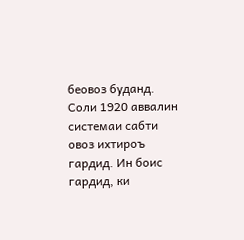беовоз буданд. Соли 1920 аввалин системаи сабти овоз ихтироъ гардид. Ин боис гардид, ки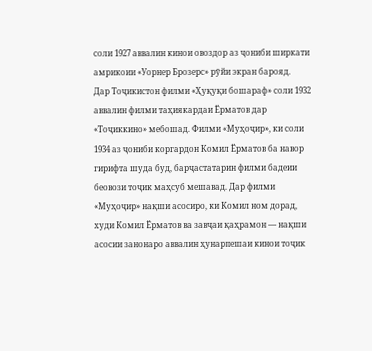соли 1927 аввалин кинои овоздор аз ҷониби ширкати амрикоии «Уорнер Брозерс» рӯйи экран барояд.
Дар Тоҷикистон филми «Ҳуқуқи бошараф» соли 1932 аввалин филми таҳиякардаи Ёрматов дар «Тоҷиккино» мебошад. Филми «Муҳоҷир», ки соли 1934 аз ҷониби коргардон Комил Ёрматов ба навор гирифта шуда буд, барҷастатарин филми бадеии беовози тоҷик маҳсуб мешавад. Дар филми «Муҳоҷир» нақши асосиро, ки Комил ном дорад, худи Комил Ёрматов ва завҷаи қаҳрамон — нақши асосии занонаро аввалин ҳунарпешаи кинои тоҷик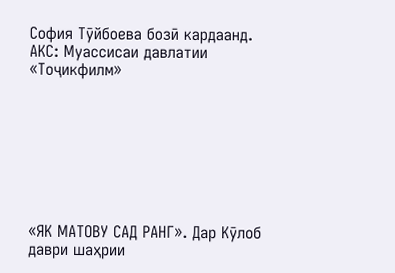София Тӯйбоева бозӣ кардаанд.
АКС: Муассисаи давлатии «Тоҷикфилм»








«ЯК МАТОВУ САД РАНГ». Дар Кӯлоб даври шаҳрии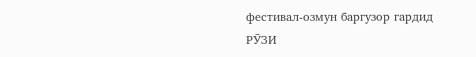фестивал-озмун баргузор гардид
РӮЗИ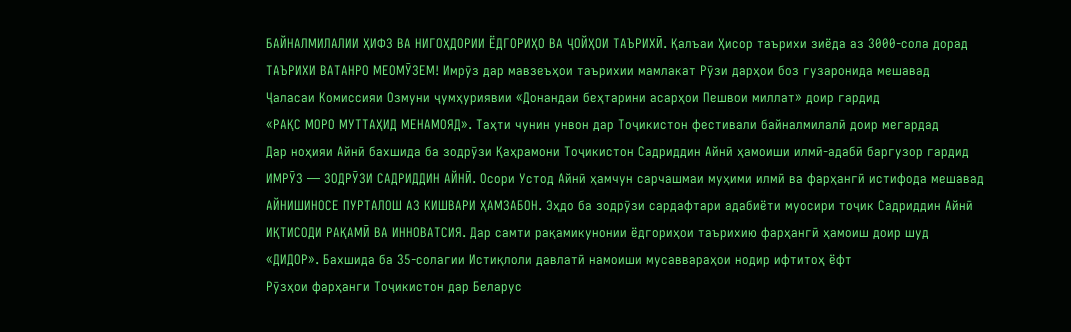БАЙНАЛМИЛАЛИИ ҲИФЗ ВА НИГОҲДОРИИ ЁДГОРИҲО ВА ҶОЙҲОИ ТАЪРИХӢ. Қалъаи Ҳисор таърихи зиёда аз 3000-сола дорад
ТАЪРИХИ ВАТАНРО МЕОМӮЗЕМ! Имрӯз дар мавзеъҳои таърихии мамлакат Рӯзи дарҳои боз гузаронида мешавад
Ҷаласаи Комиссияи Озмуни ҷумҳуриявии «Донандаи беҳтарини асарҳои Пешвои миллат» доир гардид
«РАҚС МОРО МУТТАҲИД МЕНАМОЯД». Таҳти чунин унвон дар Тоҷикистон фестивали байналмилалӣ доир мегардад
Дар ноҳияи Айнӣ бахшида ба зодрӯзи Қаҳрамони Тоҷикистон Садриддин Айнӣ ҳамоиши илмӣ-адабӣ баргузор гардид
ИМРӮЗ — ЗОДРӮЗИ САДРИДДИН АЙНӢ. Осори Устод Айнӣ ҳамчун сарчашмаи муҳими илмӣ ва фарҳангӣ истифода мешавад
АЙНИШИНОСЕ ПУРТАЛОШ АЗ КИШВАРИ ҲАМЗАБОН. Эҳдо ба зодрӯзи сардафтари адабиёти муосири тоҷик Садриддин Айнӣ
ИҚТИСОДИ РАҚАМӢ ВА ИННОВАТСИЯ. Дар самти рақамикунонии ёдгориҳои таърихию фарҳангӣ ҳамоиш доир шуд
«ДИДОР». Бахшида ба 35-солагии Истиқлоли давлатӣ намоиши мусаввараҳои нодир ифтитоҳ ёфт
Рӯзҳои фарҳанги Тоҷикистон дар Беларус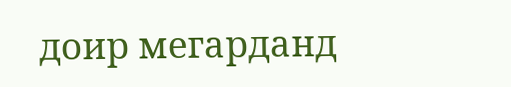доир мегарданд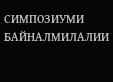СИМПОЗИУМИ БАЙНАЛМИЛАЛИИ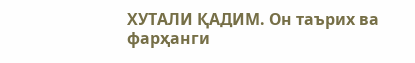ХУТАЛИ ҚАДИМ. Он таърих ва фарҳанги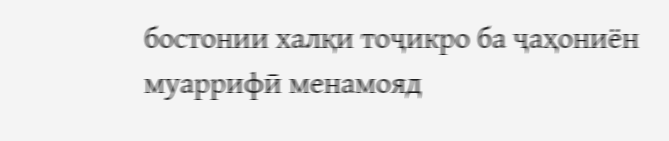бостонии халқи тоҷикро ба ҷаҳониён муаррифӣ менамояд